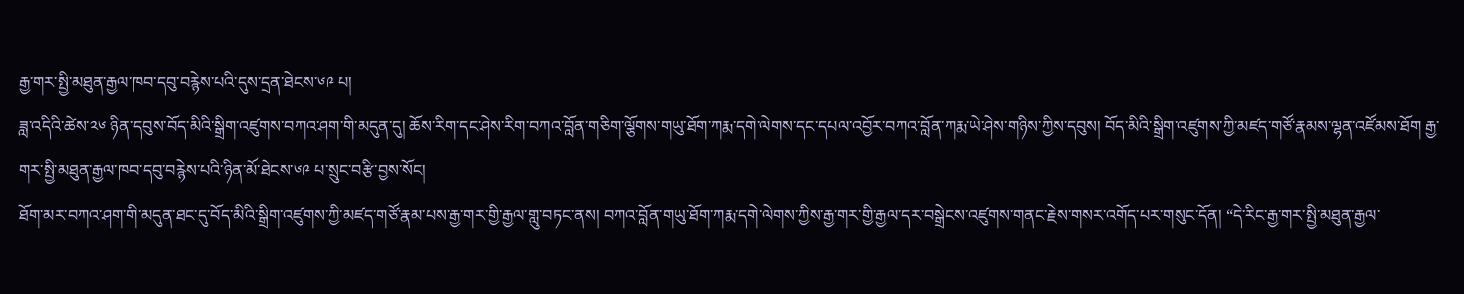རྒྱ་གར་སྤྱི་མཐུན་རྒྱལ་ཁབ་དབུ་བརྙེས་པའི་དུས་དྲན་ཐེངས་༦༩ པ།
ཟླ་འདིའི་ཚེས་༢༦ ཉིན་དབུས་བོད་མིའི་སྒྲིག་འཛུགས་བཀའ་ཤག་གི་མདུན་དུ། ཆོས་རིག་དང་ཤེས་རིག་བཀའ་བློན་གཅིག་ལྕོགས་གཡུ་ཐོག་ཀརྨ་དགེ་ལེགས་དང་དཔལ་འབྱོར་བཀའ་བློན་ཀརྨ་ཡེ་ཤེས་གཉིས་ཀྱིས་དབུས། བོད་མིའི་སྒྲིག་འཛུགས་ཀྱི་མཛད་གཙོ་རྣམས་ལྷན་འཛོམས་ཐོག རྒྱ་གར་སྤྱི་མཐུན་རྒྱལ་ཁབ་དབུ་བརྙེས་པའི་ཉིན་མོ་ཐེངས་༦༩ པ་སྲུང་བརྩི་བྱས་སོང།
ཐོག་མར་བཀའ་ཤག་གི་མདུན་ཐང་དུ་བོད་མིའི་སྒྲིག་འཛུགས་ཀྱི་མཛད་གཙོ་རྣམ་པས་རྒྱ་གར་གྱི་རྒྱལ་གླུ་བཏང་ནས། བཀའ་བློན་གཡུ་ཐོག་ཀརྨ་དགེ་ལེགས་ཀྱིས་རྒྱ་གར་གྱི་རྒྱལ་དར་བསྒྲེངས་འཛུགས་གནང་རྗེས་གསར་འགོད་པར་གསུང་དོན། “དེ་རིང་རྒྱ་གར་སྤྱི་མཐུན་རྒྱལ་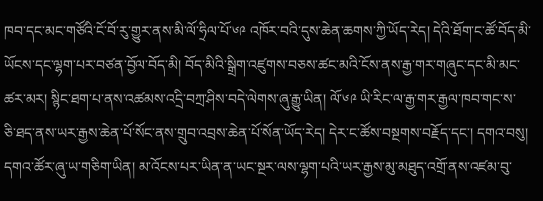ཁབ་དང་མང་གཙོའི་ངོ་བོ་རུ་གྱུར་ནས་མི་ལོ་ཧྲིལ་པོ་༦༩ འཁོར་བའི་དུས་ཆེན་ཆགས་ཀྱི་ཡོད་རེད། དེའི་ཐོག་ང་ཚོ་བོད་མི་ཡོངས་དང་ལྷག་པར་བཙན་བྱོལ་བོད་མི། བོད་མིའི་སྒྲིག་འཛུགས་བཅས་ཚང་མའི་ངོས་ནས་རྒྱ་གར་གཞུང་དང་མི་མང་ཚར་མར། སྙིང་ཐག་པ་ནས་འཚམས་འདྲི་བཀྲ་ཤིས་བདེ་ལེགས་ཞུ་རྒྱུ་ཡིན། ལོ་༦༩ ཡི་རིང་ལ་རྒྱ་གར་རྒྱལ་ཁབ་གང་ས་ཅི་ཐད་ནས་ཡར་རྒྱས་ཆེན་པོ་སོང་ནས་གྲུབ་འབྲས་ཆེན་པོ་སོན་ཡོད་རེད། དེར་ང་ཚོས་བསྔགས་བརྗོད་དང་། དགའ་བསུ། དགའ་ཚོར་ཞུ་ཡ་གཅིག་ཡིན། མ་འོངས་པར་ཡིན་ན་ཡང་སྔར་ལས་ལྷག་པའི་ཡར་རྒྱས་མུ་མཐུད་འགྲོ་ནས་འཛམ་བུ་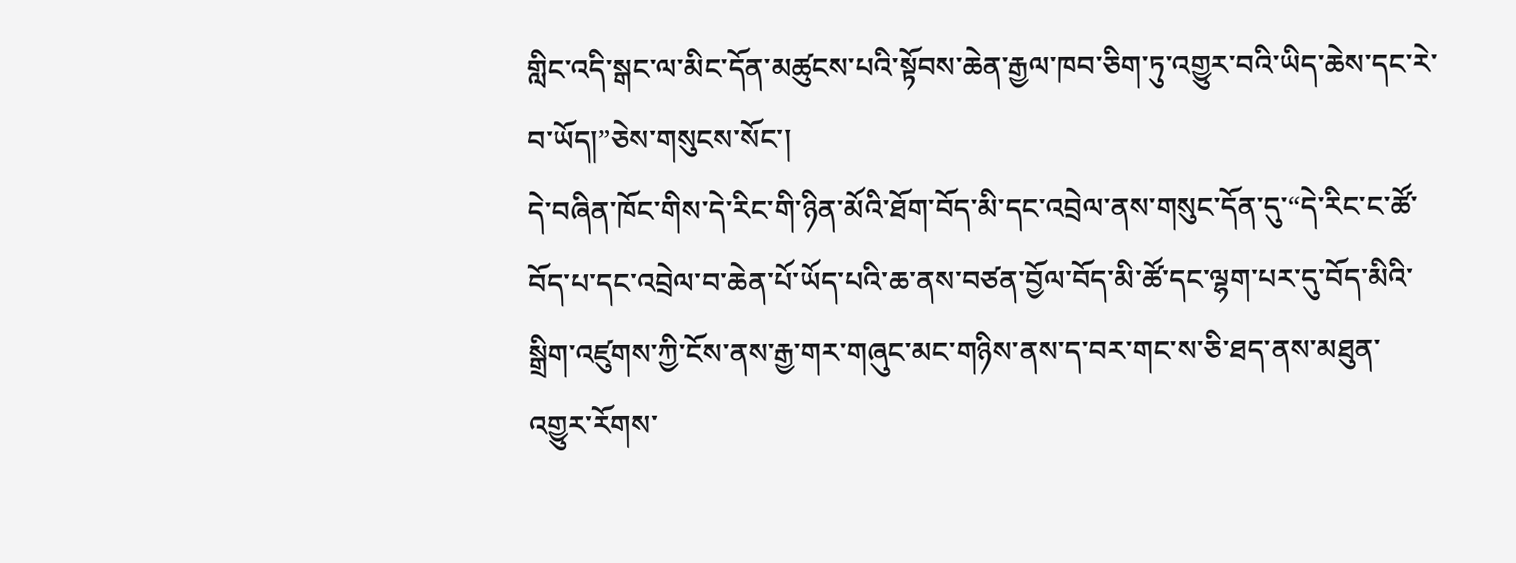གླིང་འདི་སྒང་ལ་མིང་དོན་མཚུངས་པའི་སྟོབས་ཆེན་རྒྱལ་ཁབ་ཅིག་ཏུ་འགྱུར་བའི་ཡིད་ཆེས་དང་རེ་བ་ཡོད།”ཅེས་གསུངས་སོང་།
དེ་བཞིན་ཁོང་གིས་དེ་རིང་གི་ཉིན་མོའི་ཐོག་བོད་མི་དང་འབྲེལ་ནས་གསུང་དོན་དུ་“དེ་རིང་ང་ཚོ་བོད་པ་དང་འབྲེལ་བ་ཆེན་པོ་ཡོད་པའི་ཆ་ནས་བཙན་བྱོལ་བོད་མི་ཚོ་དང་ལྷག་པར་དུ་བོད་མིའི་སྒྲིག་འཛུགས་ཀྱི་ངོས་ནས་རྒྱ་གར་གཞུང་མང་གཉིས་ནས་ད་བར་གང་ས་ཅི་ཐད་ནས་མཐུན་འགྱུར་རོགས་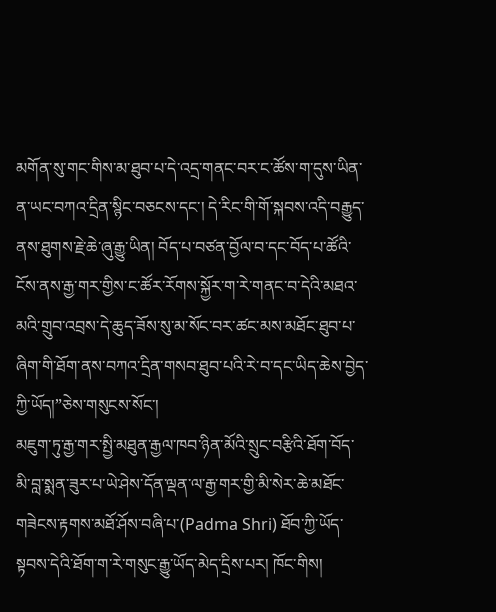མགོན་སུ་གང་གིས་མ་ཐུབ་པ་དེ་འདྲ་གནང་བར་ང་ཚོས་ག་དུས་ཡིན་ན་ཡང་བཀའ་དྲིན་སྙིང་བཅངས་དང་། དེ་རིང་གི་གོ་སྐབས་འདི་བརྒྱུད་ནས་ཐུགས་རྗེ་ཆེ་ཞུ་རྒྱུ་ཡིན། བོད་པ་བཙན་བྱོལ་བ་དང་བོད་པ་ཚོའི་ངོས་ནས་རྒྱ་གར་གྱིས་ང་ཚོར་རོགས་སྐྱོར་ག་རེ་གནང་བ་དེའི་མཐའ་མའི་གྲུབ་འབྲས་དེ་ཆུད་ཟོས་སུ་མ་སོང་བར་ཚང་མས་མཐོང་ཐུབ་པ་ཞིག་གི་ཐོག་ནས་བཀའ་དྲིན་གསབ་ཐུབ་པའི་རེ་བ་དང་ཡིད་ཆེས་བྱེད་ཀྱི་ཡོད།”ཅེས་གསུངས་སོང་།
མཇུག་ཏུ་རྒྱ་གར་སྤྱི་མཐུན་རྒྱལ་ཁབ་ཉིན་མོའི་སྲུང་བརྩིའི་ཐོག་བོད་མི་བླ་སྨན་ཟུར་པ་ཡེ་ཤེས་དོན་ལྡན་ལ་རྒྱ་གར་གྱི་མི་སེར་ཆེ་མཐོང་གཟེངས་རྟགས་མཐོ་ཤོས་བཞི་པ་(Padma Shri) ཐོབ་ཀྱི་ཡོད་སྟབས་དེའི་ཐོག་ག་རེ་གསུང་རྒྱུ་ཡོད་མེད་དྲིས་པར། ཁོང་གིས།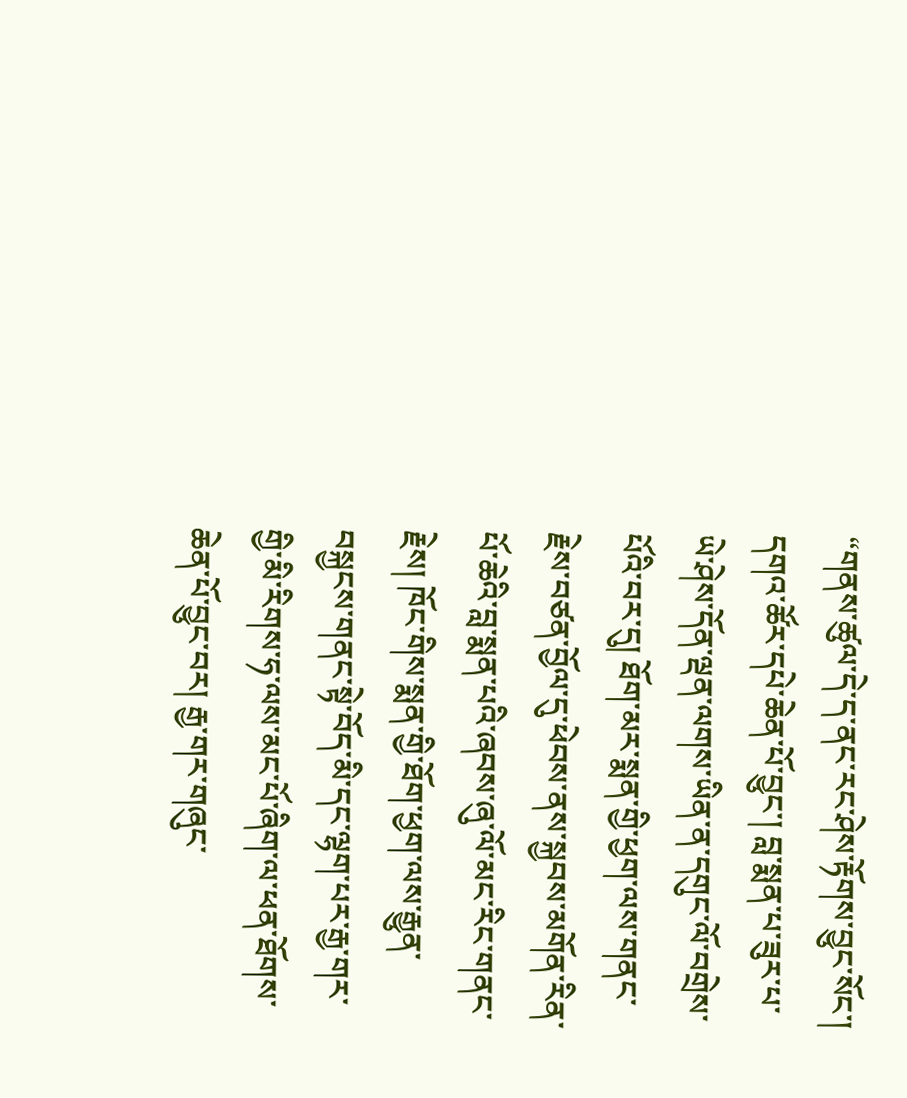“གནས་ཚུལ་དེ་ད་ནང་རང་ཤེས་རྟོགས་བྱུང་སོང་། དགའ་ཚོར་དཔེ་ཆེན་པོ་བྱུང་། བླ་སྨན་པ་ཟུར་པ་ཡེ་ཤེས་དོན་ལྡན་ལགས་ཡིན་ན་དགུང་ལོ་བགྲེས་པོའི་བར་དུ། ཐོག་མར་སྨན་གྱི་ཕྱག་ལས་གནང་རྗེས་བཙན་བྱོལ་དུ་ཕེབས་ནས་སྐྱབས་མགོན་རིན་པོ་ཆེའི་བླ་སྨན་པའི་ཞབས་ཞུ་ལོ་མང་རིང་གནང་རྗེས། ཁོང་གིས་སྨན་གྱི་ཐོག་ཕྱག་ལས་རྒྱུན་བསྐྱངས་གནང་སྟེ་བོད་མི་དང་ལྷག་པར་རྒྱ་གར་གྱི་མི་རིགས་ཧ་ལས་མང་པོ་ཞིག་ལ་ཕན་ཐོགས་ཆེན་པོ་བྱུང་བར། རྒྱ་གར་གཞུང་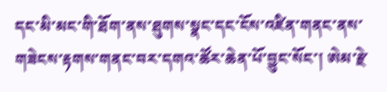དང་མི་མང་གི་ཐོག་ནས་ཐུགས་སྣང་དང་ངོས་འཛིན་གནང་ནས་གཟེངས་རྟགས་གནང་བར་དགའ་ཚོར་ཆེན་པོ་བྱུང་སོང་། ཨེམ་རྗེ་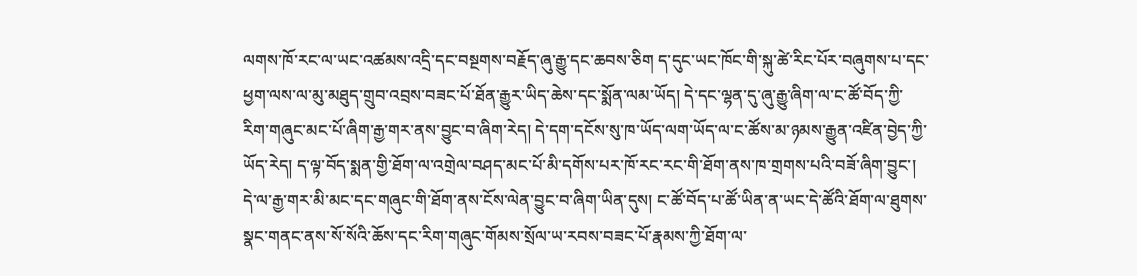ལགས་ཁོ་རང་ལ་ཡང་འཚམས་འདྲི་དང་བསྔགས་བརྗོད་ཞུ་རྒྱུ་དང་ཆབས་ཅིག ད་དུང་ཡང་ཁོང་གི་སྐུ་ཚེ་རིང་པོར་བཞུགས་པ་དང་ཕྱག་ལས་ལ་མུ་མཐུད་གྲུབ་འབྲས་བཟང་པོ་ཐོན་རྒྱུར་ཡིད་ཆེས་དང་སྨོན་ལམ་ཡོད། དེ་དང་ལྷན་དུ་ཞུ་རྒྱུ་ཞིག་ལ་ང་ཚོ་བོད་ཀྱི་རིག་གཞུང་མང་པོ་ཞིག་རྒྱ་གར་ནས་བྱུང་བ་ཞིག་རེད། དེ་དག་དངོས་སུ་ཁ་ཡོད་ལག་ཡོད་ལ་ང་ཚོས་མ་ཉམས་རྒྱུན་འཛིན་བྱེད་ཀྱི་ཡོད་རེད། ད་ལྟ་བོད་སྨན་གྱི་ཐོག་ལ་འགྲེལ་བཤད་མང་པོ་མི་དགོས་པར་ཁོ་རང་རང་གི་ཐོག་ནས་ཁ་གྲགས་པའི་བཟོ་ཞིག་བྱུང་། དེ་ལ་རྒྱ་གར་མི་མང་དང་གཞུང་གི་ཐོག་ནས་ངོས་ལེན་བྱུང་བ་ཞིག་ཡིན་དུས། ང་ཚོ་བོད་པ་ཚོ་ཡིན་ན་ཡང་དེ་ཚོའི་ཐོག་ལ་ཐུགས་སྣང་གནང་ནས་སོ་སོའི་ཆོས་དང་རིག་གཞུང་གོམས་སྲོལ་ཡ་རབས་བཟང་པོ་རྣམས་ཀྱི་ཐོག་ལ་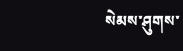སེམས་ཤུགས་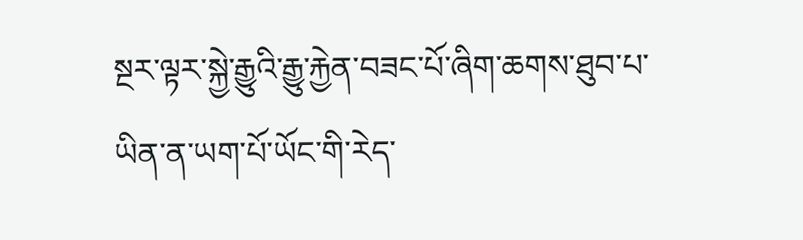སྔར་ལྟར་སྐྱེ་རྒྱུའི་རྒྱུ་རྐྱེན་བཟང་པོ་ཞིག་ཆགས་ཐུབ་པ་ཡིན་ན་ཡག་པོ་ཡོང་གི་རེད་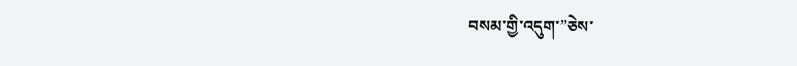བསམ་གྱི་འདུག་”ཅེས་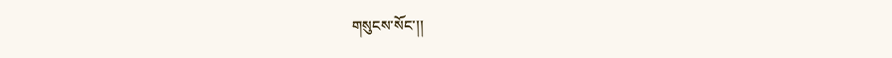གསུངས་སོང་།།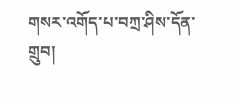གསར་འགོད་པ་བཀྲ་ཤིས་དོན་གྲུབ།